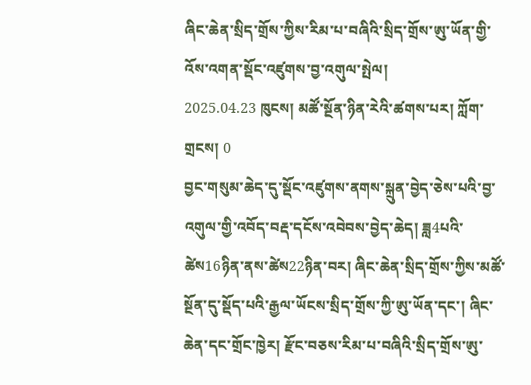ཞིང་ཆེན་སྲིད་གྲོས་ཀྱིས་རིམ་པ་བཞིའི་སྲིད་གྲོས་ཨུ་ཡོན་གྱི་འོས་འགན་སྡོང་འཛུགས་བྱ་འགུལ་སྤེལ།
2025.04.23 ཁུངས། མཚོ་སྔོན་ཉིན་རེའི་ཚགས་པར། ཀློག་གྲངས། 0
བྱང་གསུམ་ཆེད་དུ་སྡོང་འཛུགས་ནགས་སྐྲུན་བྱེད་ཅེས་པའི་བྱ་འགུལ་གྱི་འབོད་བརྡ་དངོས་འབེབས་བྱེད་ཆེད། ཟླ4པའི་ཚེས16ཉིན་ནས་ཚེས22ཉིན་བར། ཞིང་ཆེན་སྲིད་གྲོས་ཀྱིས་མཚོ་སྔོན་དུ་སྡོད་པའི་རྒྱལ་ཡོངས་སྲིད་གྲོས་ཀྱི་ཨུ་ཡོན་དང་། ཞིང་ཆེན་དང་གྲོང་ཁྱེར། རྫོང་བཅས་རིམ་པ་བཞིའི་སྲིད་གྲོས་ཨུ་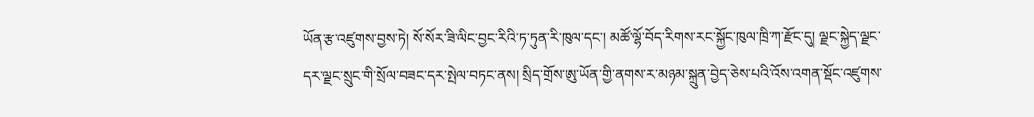ཡོན་རྩ་འཛུགས་བྱས་ཏེ། སོ་སོར་ཟི་ལིང་བྱང་རིའི་ཏ་ཏུན་རི་ཁུལ་དང་། མཚོ་ལྷོ་བོད་རིགས་རང་སྐྱོང་ཁུལ་ཁྲི་ཀ་རྫོང་དུ། ལྗང་སྐྱེད་ལྗང་དར་ལྗང་སྲུང་གི་སྲོལ་བཟང་དར་སྤེལ་བཏང་ནས། སྲིད་གྲོས་ཨུ་ཡོན་གྱི་ནགས་ར་མཉམ་སྐྲུན་བྱེད་ཅེས་པའི་འོས་འགན་སྡོང་འཛུགས་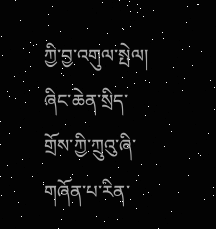ཀྱི་བྱ་འགུལ་སྤེལ། ཞིང་ཆེན་སྲིད་གྲོས་ཀྱི་ཀྲུའུ་ཞི་གཞོན་པ་རིན་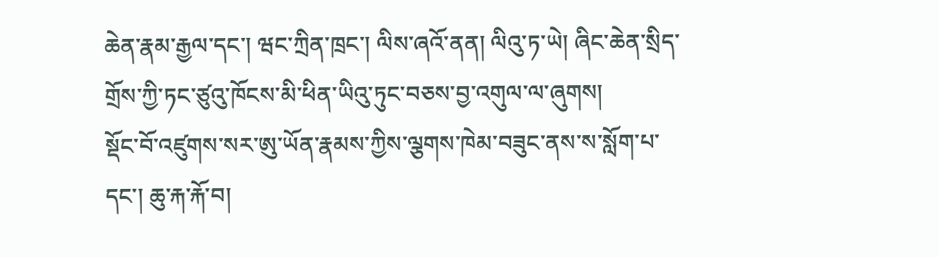ཆེན་རྣམ་རྒྱལ་དང་། ཝང་ཀྲིན་ཁྲང་། ལིས་ཞའོ་ནན། ལིའུ་ཏ་ཡེ། ཞིང་ཆེན་སྲིད་གྲོས་ཀྱི་ཏང་ཙུའུ་ཁོངས་མི་ཕིན་ཡིའུ་ཏུང་བཅས་བྱ་འགུལ་ལ་ཞུགས།
སྡོང་བོ་འཛུགས་སར་ཨུ་ཡོན་རྣམས་ཀྱིས་ལྕགས་ཁེམ་བཟུང་ནས་ས་སློག་པ་དང་། ཆུ་རྐ་རྐོ་བ།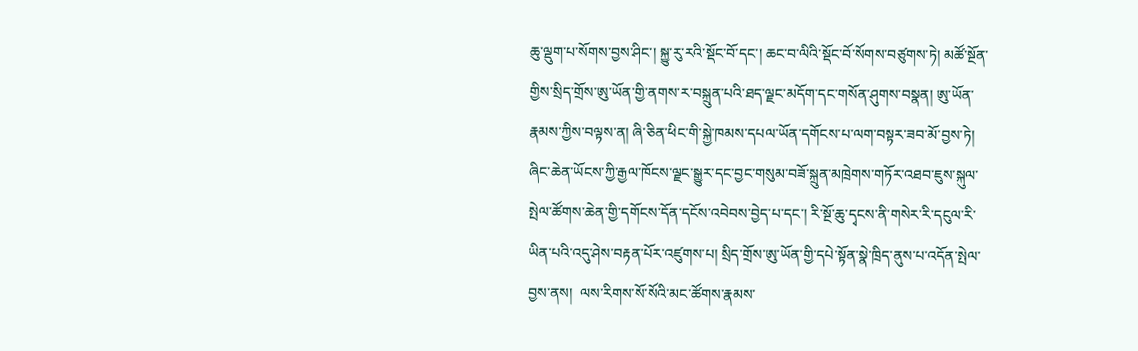ཆུ་ལྡུག་པ་སོགས་བྱས་ཤིང་། སྐྱུ་རུ་རའི་སྡོང་བོ་དང་། ཆང་བ་ལིའི་སྡོང་བོ་སོགས་བཙུགས་ཏེ། མཚོ་སྔོན་གྱིས་སྲིད་གྲོས་ཨུ་ཡོན་གྱི་ནགས་ར་བསྐྲུན་པའི་ཐད་ལྗང་མདོག་དང་གསོན་ཤུགས་བསྣན། ཨུ་ཡོན་རྣམས་ཀྱིས་བལྟས་ན། ཞི་ཅིན་ཕིང་གི་སྐྱེ་ཁམས་དཔལ་ཡོན་དགོངས་པ་ལག་བསྟར་ཟབ་མོ་བྱས་ཏེ། ཞིང་ཆེན་ཡོངས་ཀྱི་རྒྱལ་ཁོངས་ལྗང་སྒྱུར་དང་བྱང་གསུམ་བཟོ་སྐྲུན་མཁྲེགས་གཏོར་འཐབ་ཇུས་སྐུལ་སྤེལ་ཚོགས་ཆེན་གྱི་དགོངས་དོན་དངོས་འབེབས་བྱེད་པ་དང་། རི་སྔོ་ཆུ་དྭངས་ནི་གསེར་རི་དངུལ་རི་ཡིན་པའི་འདུ་ཤེས་བརྟན་པོར་འཛུགས་པ། སྲིད་གྲོས་ཨུ་ཡོན་གྱི་དཔེ་སྟོན་སྣེ་ཁྲིད་ནུས་པ་འདོན་སྤེལ་བྱས་ནས།  ལས་རིགས་སོ་སོའི་མང་ཚོགས་རྣམས་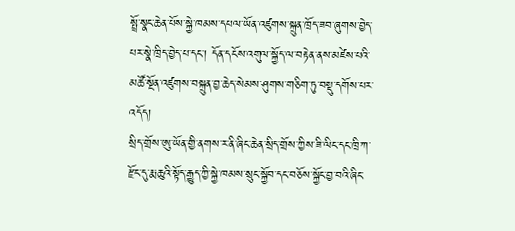སྤྲོ་སྣང་ཆེན་པོས་སྐྱེ་ཁམས་དཔལ་ཡོན་འཛུགས་སྐྲུན་ཁྲོད་ཟབ་ཞུགས་བྱེད་པར་སྣེ་ཁྲིད་བྱེད་པ་དང་། དོན་དངོས་འགུལ་སྐྱོད་ལ་བརྟེན་ནས་མཛེས་པའི་མཚོ་སྔོན་འཛུགས་བསྐྲུན་བྱ་ཆེད་སེམས་ཤུགས་གཅིག་ཏུ་བསྡུ་དགོས་པར་འདོད།
སྲིད་གྲོས་ཨུ་ཡོན་གྱི་ནགས་ར་ནི་ཞིང་ཆེན་སྲིད་གྲོས་ཀྱིས་ཟི་ལིང་དང་ཁྲི་ཀ་རྫོང་དུ་རྨ་ཆུའི་སྟོད་རྒྱུད་ཀྱི་སྐྱེ་ཁམས་སྲུང་སྐྱོབ་དང་བཅོས་སྐྱོང་བྱ་བའི་ཞིང་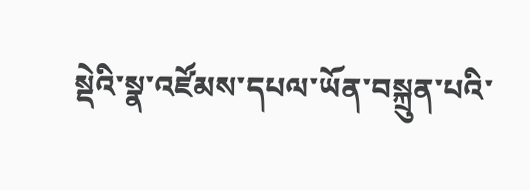སྡེའི་སྣ་འཛོམས་དཔལ་ཡོན་བསྐྲུན་པའི་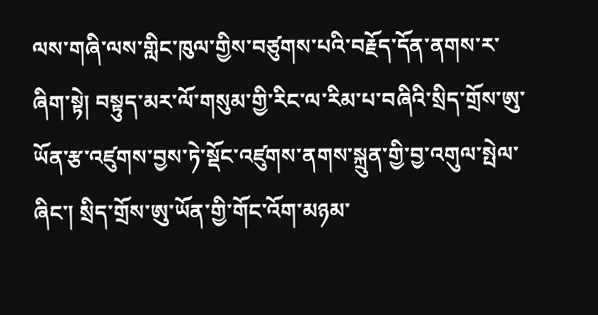ལས་གཞི་ལས་གླིང་ཁུལ་གྱིས་བཙུགས་པའི་བརྗོད་དོན་ནགས་ར་ཞིག་སྟེ། བསྟུད་མར་ལོ་གསུམ་གྱི་རིང་ལ་རིམ་པ་བཞིའི་སྲིད་གྲོས་ཨུ་ཡོན་རྩ་འཛུགས་བྱས་ཏེ་སྡོང་འཛུགས་ནགས་སྐྲུན་གྱི་བྱ་འགུལ་སྤེལ་ཞིང་། སྲིད་གྲོས་ཨུ་ཡོན་གྱི་གོང་འོག་མཉམ་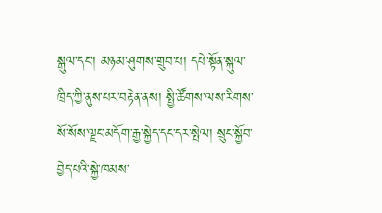སྒུལ་དང་། མཉམ་ཤུགས་གྲུབ་པ། དཔེ་སྟོན་སྐུལ་ཁྲིད་ཀྱི་ནུས་པར་བརྟེན་ནས། སྤྱི་ཚོགས་ལས་རིགས་སོ་སོས་ལྗང་མདོག་རྒྱ་སྐྱེད་དང་དར་སྤེལ། སྲུང་སྐྱོབ་བྱེད་པའི་སྐྱེ་ཁམས་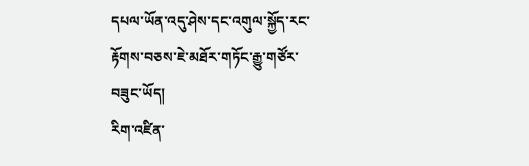དཔལ་ཡོན་འདུ་ཤེས་དང་འགུལ་སྐྱོད་རང་རྟོགས་བཅས་ཇེ་མཐོར་གཏོང་རྒྱུ་གཙོར་བཟུང་ཡོད།
རིག་འཛིན་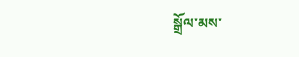སྒྲོལ་མས་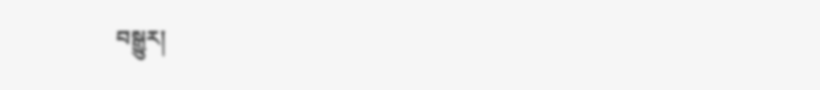བསྒྱུར།